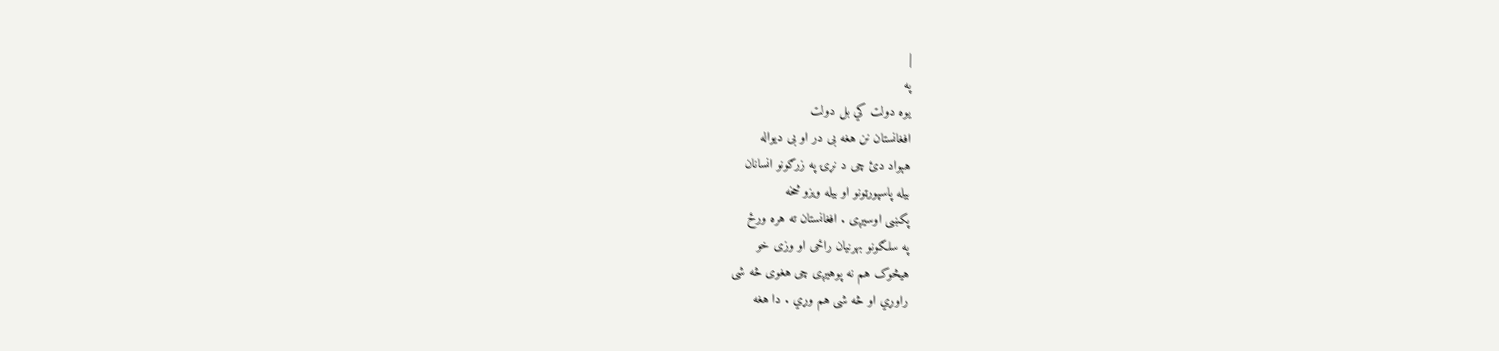|
په
یوه دولت کي بل دولت
افغانستان نن هغه بی در او بی دیواله
هېواد دئ چی د نړۍ په زرګونو انسانان
بیله پاسپورټونو او بیله ویزو څخه
پکښی اوسیږی . افغانستان ته هره ورځ
په سلګونو بهرنیان راځی او وزی خو
هیڅوک هم نه پوهیږی چی هغوی څه شی
راوړي او څه شی هم وړي . دا هغه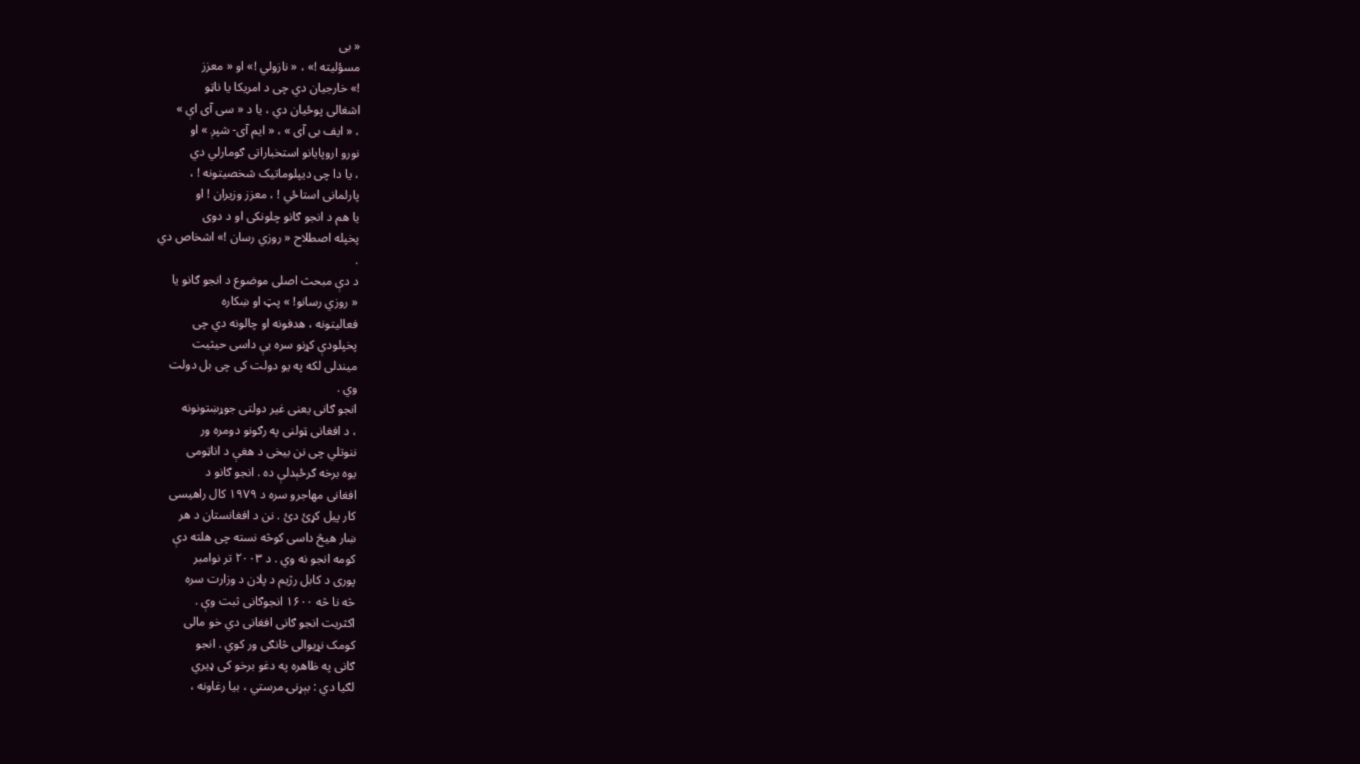« بی
مسؤلیته !» ، « نازولي !» او « معزز
!» خارجیان دي چی د امریکا یا ناټو
اشغالی پوځیان دي ، یا د « سی آی اې »
، « ایف بی آی » ، « ایم آی- شپږ » او
نورو اروپایانو استخباراتی ګومارلي دي
، یا دا چی دیپلوماتیک شخصیتونه ! ،
پارلمانی استاځي ! ، معزز وزیران ! او
یا هم د انجو ګانو چلونکی او د دوی
پخپله اصطلاح « روزي رسان !» اشخاص دي
.
د دې مبحث اصلی موضوع د انجو ګانو یا
« روزي رسانو! » پټ او ښکاره
فعالیتونه ، هدفونه او چالونه دي چی
پخپلودې کړنو سره یې داسی حیثیت
میندلی لکه په یو دولت کی چی بل دولت
وي .
انجو ګانی یعنی غیر دولتی جوړښتونونه
، د افغانی ټولنی په رګونو دومره ور
ننوتلي چی نن بیخی د هغې د اناټومی
یوه برخه ګرځېدلې ده . انجو ګانو د
افغانی مهاجرو سره د ۱۹۷۹ کال راهیسی
کار پیل کړئ دئ . نن د افغانستان د هر
ښار هیڅ داسی کوڅه نسته چی هلته دې
کومه انجو نه وي . د ۲۰۰۳ تر نوامبر
پوری د کابل رژیم د پلان د وزارت سره
څه نا څه ۱۶۰۰ انجوګانی ثبت وې .
اکثریت انجو ګانی افغانی دي خو مالی
کومک نړیوالی څانګی ور کوي . انجو
ګانی په ظاهره په دغو برخو کی ډیري
لګیا دي : بېړنۍ مرستي ، بیا رغاونه ،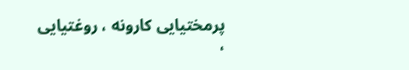پرمختیایی کارونه ، روغتیایی ،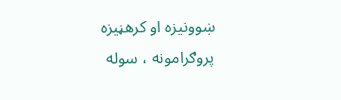ښوونیزه او کرهڼیزه پروګرامونه ، سوله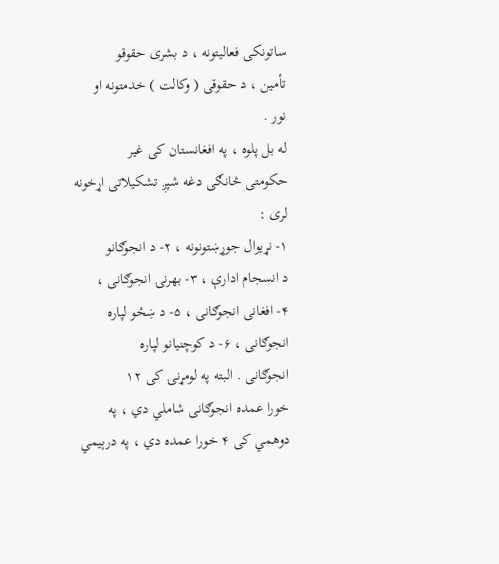ساتونکی فعالیتونه ، د بشری حقوقو
تأمین ، د حقوقی ( وکالت ) خدمتونه او
نور .
له بل پلوه ، په افغانستان کی غیر
حکومتی څانګی دغه شپږ تشکیلاتی اړخونه
لری :
۱- نړیوال جوړښتونونه ، ۲- د انجوګانو
د انسجام ادارې ، ۳- بهرنۍ انجوګانی ،
۴- افغانی انجوګانی ، ۵- د ښځو لپاره
انجوګانی ، ۶- د کوچنیانو لپاره
انجوګانی . البته په لومړنۍ کی ۱۲
خورا عمده انجوګانی شاملي دي ، په
دوهمي کی ۴ خورا عمده دي ، په درېیمي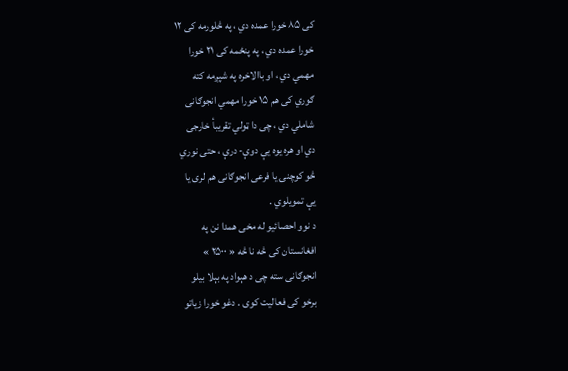کی ۸۵ خورا عمده دي ، په څلورمه کی ۱۲
خورا عمده دي ، په پنځمه کی ۲۱ خورا
مهمي دي ، او باالاخره په شپږمه کته
ګوري کی هم ۱۵ خورا مهمي انجوګانی
شاملي دي ، چی دا ټولي تقریبأ خارجی
دي او هره یوه یې دوې- درې ، حتی نوري
څو کوچنۍ یا فرعی انجوګانی هم لری یا
یې تمویلوي .
د نوو احصائیو له مخی همدا نن په
افغانستان کی څه نا څه « ۲۵۰۰ »
انجوګانی سته چی د هېواد په بېلا بیلو
برخو کی فعالیت کوی . دغو خورا زیاتو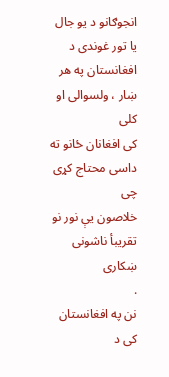انجوګانو د یو جال یا تور غوندی د
افغانستان په هر ښار ، ولسوالی او کلی
کی افغانان ځانو ته داسی محتاج کړی چی
خلاصون یې نور نو تقریبأ ناشونی ښکاری
.
نن په افغانستان کی د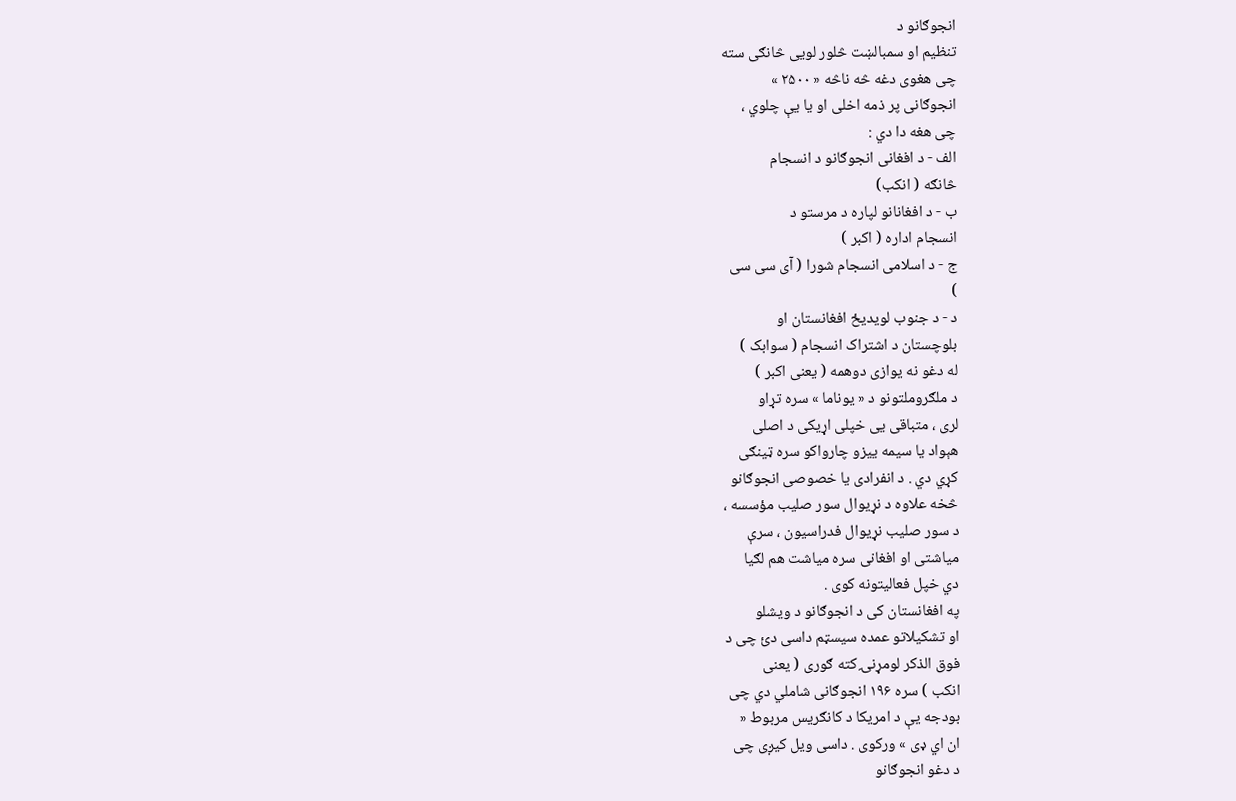انجوګانو د
تنظیم او سمبالښت څلور لویی څانګی سته
چی هغوی دغه څه ناڅه « ۲۵۰۰ »
انجوګانی پر ذمه اخلی او یا یې چلوي ،
چی هغه دا دي :
الف - د افغانی انجوګانو د انسجام
څانګه ( انکب)
ب - د افغانانو لپاره د مرستو د
انسجام اداره ( اکبر )
ج - د اسلامی انسجام شورا ( آی سی سی
)
د - د جنوب لویدیځ افغانستان او
بلوچستان د اشتراک انسجام ( سوابک )
له دغو نه یوازی دوهمه ( یعنی اکبر )
د ملګروملتونو د « یوناما » سره تړاو
لری ، متباقی یی خپلی اړیکی د اصلی
هېواد یا سیمه ییزو چارواکو سره ټینګی
کړي دي . د انفرادی یا خصوصی انجوګانو
څخه علاوه د نړیوال سور صلیب مؤسسه ،
د سور صلیب نړیوال فدراسیون ، سرې
میاشتی او افغانی سره میاشت هم لګیا
دي خپل فعالیتونه کوی .
په افغانستان کی د انجوګانو د ویشلو
او تشکیلاتو عمده سیسټم داسی دئ چی د
فوق الذکر لومړنۍ کته ګوری ( یعنی
انکب ) سره ۱۹۶ انجوګانی شاملي دي چی
بودجه یې د امریکا د کانګریس مربوط «
ان اي ډی » ورکوی . داسی ویل کیږی چی
د دغو انجوګانو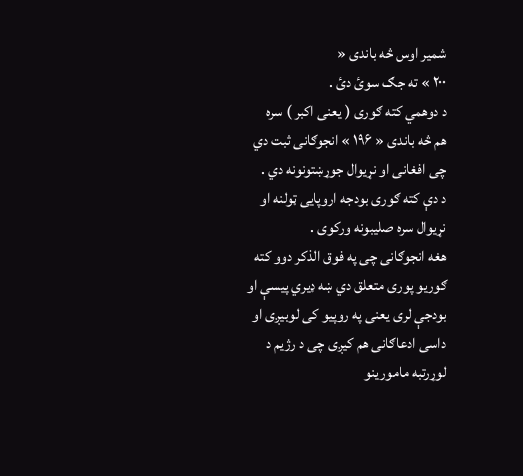شمیر اوس څه باندی «
۲۰۰ » ته جګ سوئ دئ .
د دوهمي کته ګوری ( یعنی اکبر ) سره
هم څه باندی « ۱۹۶ » انجوګانی ثبت دي
چی افغانی او نړیوال جوړښتونونه دي .
د دې کته ګوری بودجه اروپایی ټولنه او
نړیوال سره صلیبونه ورکوی .
هغه انجوګانی چی په فوق الذکر دوو کته
ګوریو پوری متعلق دي ښه ډیري پیسې او
بودجې لری یعنی په روپیو کی لوبیږی او
داسی ادعاګانی هم کیږی چی د رژیم د
لوړرتبه مامورینو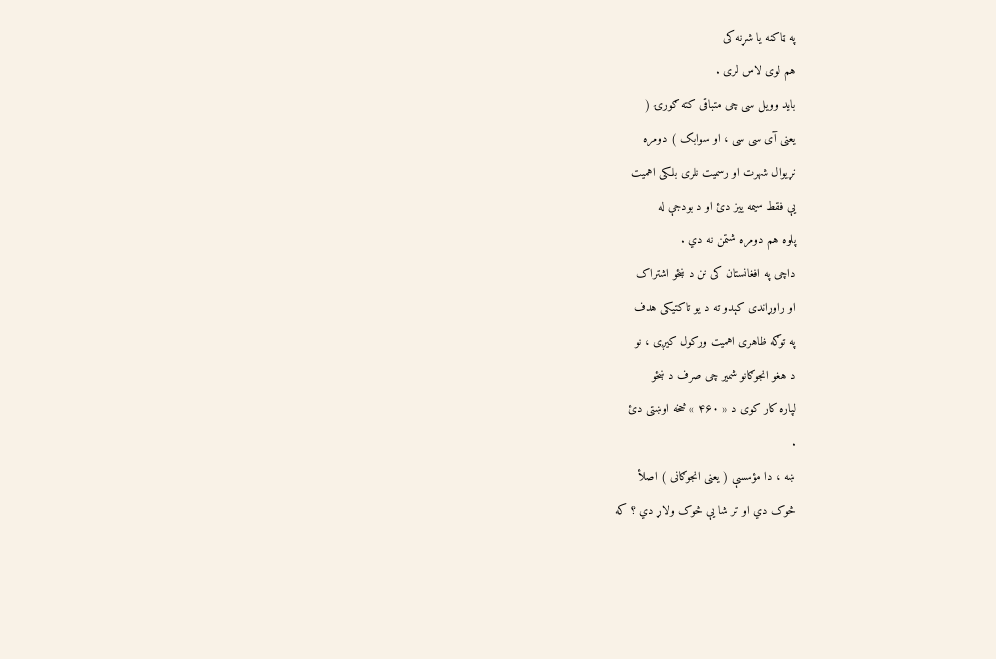په ټاکنه یا شړنه کی
هم لوی لاس لری .
باید وویل سی چی متباقی کته ګورۍ (
یعنی آی سی سی ، او سوابک ) دومره
نړیوال شهرت او رسمیت نلری بلکی اهمیت
یې فقط سیمه ییز دئ او د بودجې له
پلوه هم دومره شتمن نه دي .
داچی په افغانستان کی نن د ښځو اشتراک
او راوړاندی کېدو ته د یو تاکتیکی هدف
په توګه ظاهری اهمیت ورکول کیږی ، نو
د هغو انجوګانو شمیر چی صرف د ښځو
لپاره کار کوی د « ۴۶۰ » څخه اوښتی دئ
.
ښه ، دا مؤسسې ( یعنی انجوګانی ) اصلأ
څوک دي او تر شا یې څوک ولاړ دي ؟ که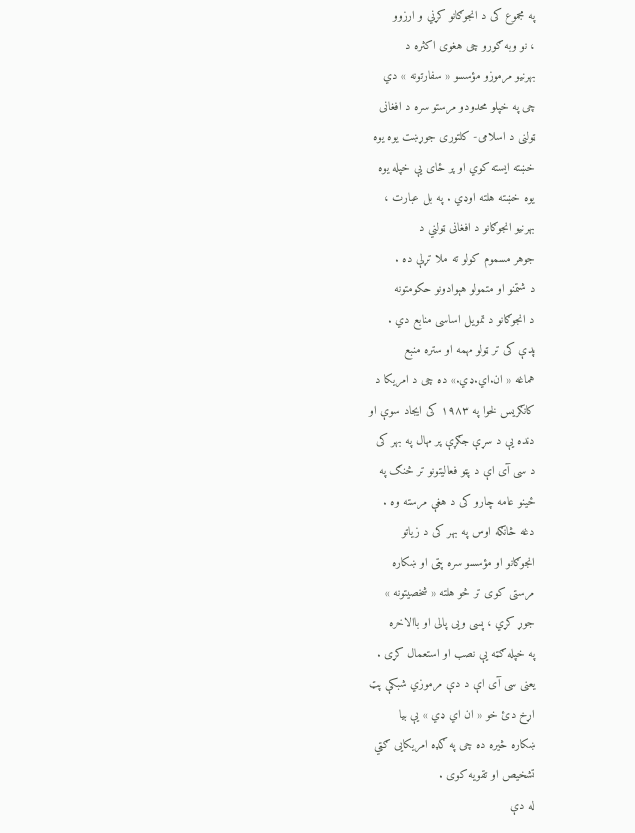په مجموع کی د انجوګانو کړني و ارزوو
، نو وبه ګورو چی هغوی اکثره د
بهرنیو مرموزو مؤسسو « سفارتونه » دي
چی په خپلو محدودو مرستو سره د افغانی
ټولنی د اسلامی- کلتوری جوړښت یوه یوه
خښته ایسته کوي او پر ځای یې خپله یوه
یوه خښته هلته اوډي . په بل عبارت ،
بهرنیو انجوګانو د افغانی ټولني د
جوهر مسموم کولو ته ملا تړلې ده .
د شتمنو او متمولو هېوادونو حکومتونه
د انجوګانو د تمویل اساسی منابع دي .
پدې کی تر ټولو مهمه او ستره منبع
هماغه « ان.اي.ډي.» ده چی د امریکا د
کانګریس لخوا په ۱۹۸۳ کی ایجاد سوې او
دنده یې د سړې جګړې پر مهال په بهر کی
د سی آی اې د پټو فعالیتونو تر څنګ په
ځینو عامه چارو کی د هغې مرسته وه .
دغه څانګه اوس په بهر کی د زیاتو
انجوګانو او مؤسسو سره پټی او ښکاره
مرستی کوی تر څو هلته « شخصیتونه »
جوړ کړي ، پسی ویی پالی او باالاخره
په خپله ګټه یې نصب او استعمال کړی .
یعنی سی آی اې د دې مرموزي شبکې پټ
اړخ دئ خو « ان اي ډي » یې بیا
ښکاره څیره ده چی په ګډه امریکایی ګټي
تشخیص او تقویه کوی .
له دې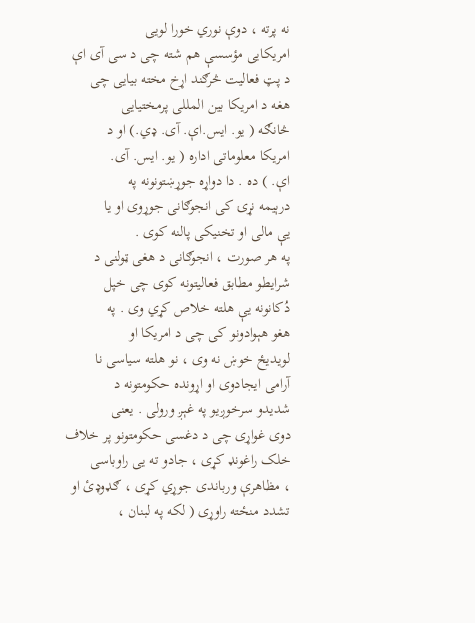نه پرته ، دوې نوري خورا لویی
امریکایی مؤسسې هم شته چی د سی آی اې
د پټ فعالیت څرګند اړخ مخته بیایی چی
هغه د امریکا بین المللی پرمختیایی
څانګه ( یو. ایس.اې. آی. ډي.) او د
امریکا معلوماتی اداره ( یو. ایس. آی.
اې. ) ده . دا دواړه جوړښتونونه په
درېیمه نړۍ کی انجوګانی جوړوی او یا
یې مالی او تخنیکی پالنه کوی .
په هر صورت ، انجوګانی د هغی ټولنی د
شرایطو مطابق فعالیتونه کوی چی خپل
دُکانونه یې هلته خلاص کړي وی . په
هغو هېوادونو کی چی د امریکا او
لویدیځ خوښ نه وی ، نو هلته سیاسی نا
آرامی ایجادوی او اړونده حکومتونه د
شدیدو سرخوږیو په غېږ ورولی . یعنی
دوی غواړی چی د دغسی حکومتونو پر خلاف
خلک راغونډ کړی ، جادو ته یی راوباسی
، مظاهرې ورباندی جوړي کړی ، ګډوډئ او
تشدد منځته راوړی ( لکه په لبنان ،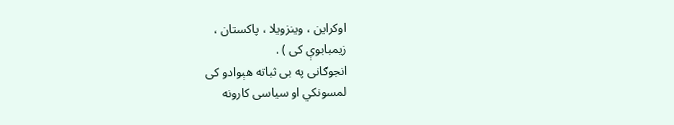اوکراین ، وینزویلا ، پاکستان ،
زیمبابوې کی ) .
انجوګانی په بی ثباته هېوادو کی
لمسونکي او سیاسی کارونه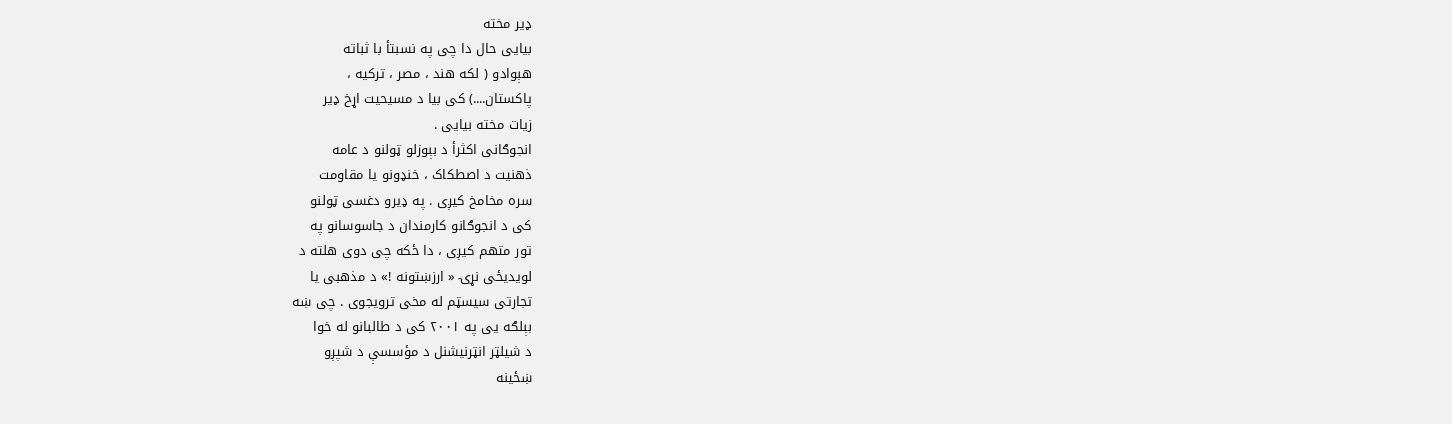ډیر مخته
بیایی حال دا چی په نسبتأ با ثباته
هېوادو ( لکه هند ، مصر ، ترکیه ،
پاکستان....) کی بیا د مسیحیت اړخ ډیر
زیات مخته بیایی .
انجوګانی اکثرأ د بېوزلو ټولنو د عامه
ذهنیت د اصطکاک ، خنډونو یا مقاومت
سره مخامخ کیږی . په ډیرو دغسی ټولنو
کی د انجوګانو کارمندان د جاسوسانو په
تور متهم کیږی ، دا ځکه چی دوی هلته د
لویدیځی نړۍ « ارزښتونه !» د مذهبی یا
تجارتی سیسټم له مخی ترویجوی . چی ښه
بېلګه یی په ۲۰۰۱ کی د طالبانو له خوا
د شیلټر انټرنیشنل د مؤسسې د شپږو
ښځینه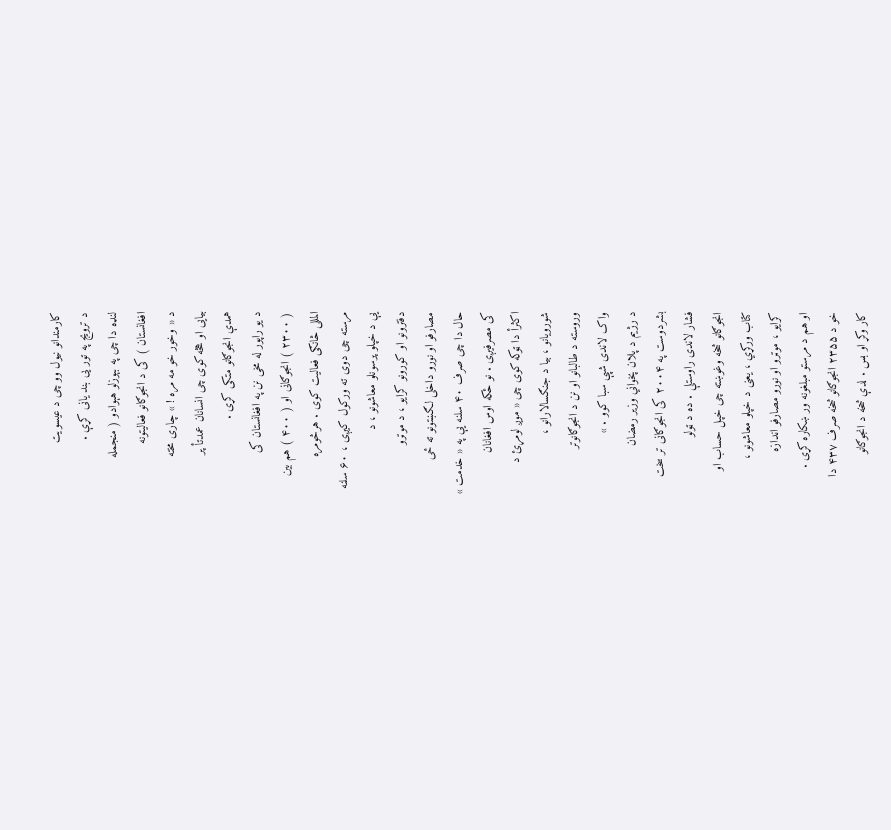کارمندانو نیول وو چی د عیسویت
د ترویج په تور یی بند یانی کړې .
لنډه دا چی په بېوزلو هېوادو ( منجمله
افغانستان ) کی د انجوګانو فعالیتونه
د « وخور خو مه مره ! » چاری مخته
بیایی او هڅه کوی چی انسانان عمدتأ پر
همدې انجوګانو متکی کړی .
د یو راپور له مخی نن په افغانستان کی
( ۲۳۰۰ ) انجوګانی او ( ۴۰۰ ) هم بین
المللی څانګی فعالیت کوی . هرڅومره
مرسته چی دوی ته ورکول کیږی ، ۶۰ سلنه
یې د خپلو پرسونلو معاشونو ، د
دفترونو او کورونو کرایو ، د موټرو
مصارفو او نورو داخلی لګښتونو ته ځی
حال دا چی صرف ۴۰ سلنه یې په « خدمت »
کی مصرفیږی . نو ځکه اوس افغانان
اکثرأ دا ټوکه کوی چی « موږ لومړئ د
شورویانو ، بیا د جنګسالارانو ،
وروسته د طالبانو او نن د انجوګانوتر
واک لاندی شپې سبا کوو . »
د رژیم د پلان پخواني وزیر رمضان
بشردوست په ۲۰۰۴ کی انجوګانی تر سخت
فشار لاندی راوستلې . ده د ټولو
انجوګانو څخه وغوښته چی خپل حساب او
کتاب ورکړي ، یعنی د خپلو معاشونو ،
کرایو ، موټرو او نورو مصارفو اندازه
او هم د مرستو مبلغونه ور ښکاره کړی .
خو د ۲۳۵۵ انجوګانو څخه صرف ۴۳۷ دا
کار وکړ او بس . لدې څخه د انجوګانو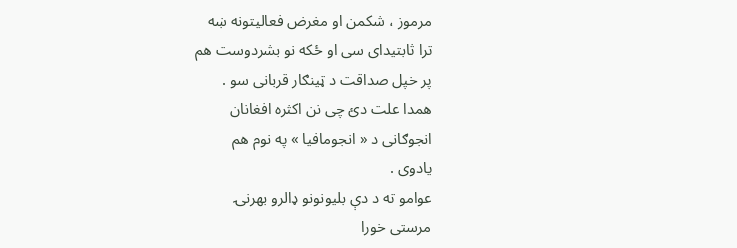مرموز ، شکمن او مغرض فعالیتونه ښه
ترا ثابتیدای سی او ځکه نو بشردوست هم
پر خپل صداقت د ټینګار قربانی سو .
همدا علت دئ چی نن اکثره افغانان
انجوګانی د « انجومافیا » په نوم هم
یادوی .
عوامو ته د دې بلیونونو ډالرو بهرنۍ
مرستی خورا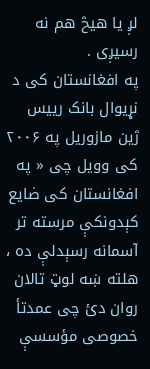لږ یا هیڅ هم نه رسیږی .
په افغانستان کی د نړیوال بانک رییس
ژین مازوریل په ۲۰۰۶ کی وویل چی « په
افغانستان کی ضایع کېدونکې مرسته تر
آسمانه رسېدلې ده ، هلته ښه لوټ تالان
روان دئ چی عمدتأ خصوصی مؤسسې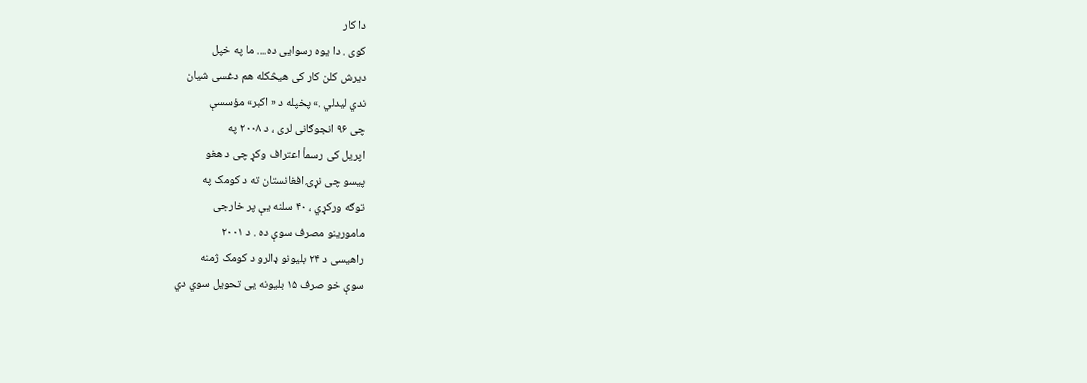دا کار
کوی . دا یوه رسوایی ده.... ما په خپل
دیرش کلن کار کی هیڅکله هم دغسی شیان
ندي لیدلي .» پخپله د « اکبر» مؤسسې
چی ۹۶ انجوګانی لری ، د ۲۰۰۸ په
اپریل کی رسمأ اعتراف وکړ چی د هغو
پیسو چی نړۍ افغانستان ته د کومک په
توګه ورکړي ، ۴۰ سلنه یې پر خارجی
مامورینو مصرف سوې ده . د ۲۰۰۱
راهیسی د ۲۴ بلیونو ډالرو د کومک ژمنه
سوې خو صرف ۱۵ بلیونه یی تحویل سوي دي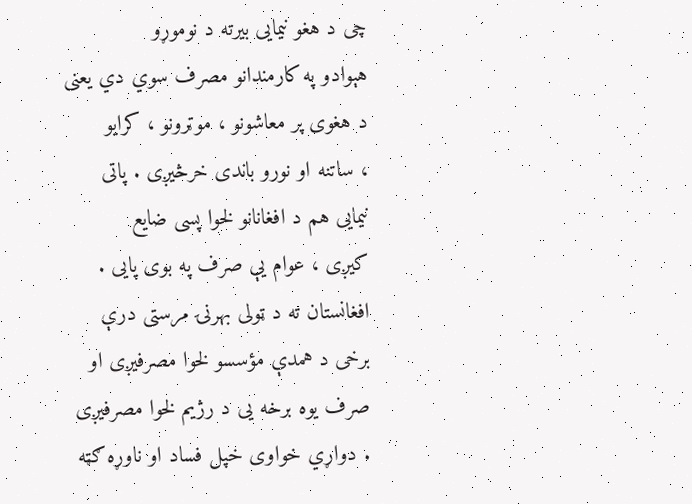چی د هغو نیمایی بیرته د نوموړو
هېوادو په کارمندانو مصرف سوي دي یعنی
د هغوی پر معاشونو ، موټرونو ، کرایو
، ساتنه او نورو باندی خرڅیږی . پاتی
نیمایی هم د افغانانو لخوا پسی ضایع
کیږی ، عوام یې صرف په بوی پایی .
افغانستان ته د ټولی بهرنۍ مرستی درې
برخی د همدې مؤسسو لخوا مصرفیږی او
صرف یوه برخه یی د رژیم لخوا مصرفیږی
. دواړي خواوی خپل فساد او ناوړه ګټه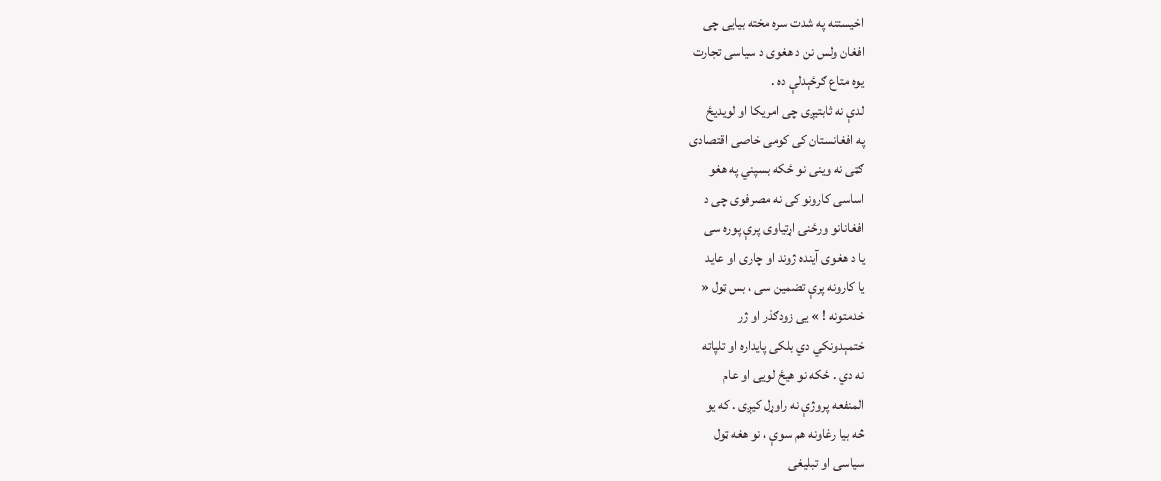اخیستنه په شدت سره مخته بیایی چی
افغان ولس نن د هغوی د سیاسی تجارت
یوه متاع ګرځېدلې ده .
لدې نه ثابتیږی چی امریکا او لویدیځ
په افغانستان کی کومی خاصی اقتصادی
ګټی نه وینی نو ځکه بسپني په هغو
اساسی کارونو کی نه مصرفوی چی د
افغانانو ورځنۍ اړتیاوی پرې پوره سی
یا د هغوی آینده ژوند او چاری او عاید
یا کارونه پرې تضمین سی ، بس ټول «
خدمتونه ! » یی زودګذر او ژر
ختمېدونکي دي بلکی پایداره او تلپاته
نه دي . ځکه نو هیځ لویی او عام
المنفعه پروژې نه راوړل کیږی . که یو
څه بیا رغاونه هم سوې ، نو هغه ټول
سیاسی او تبلیغی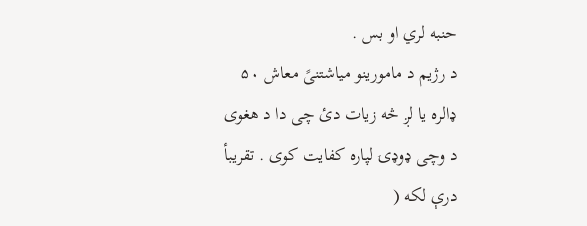حنبه لري او بس .
د رژیم د مامورینو میاشتنیً معاش ۵۰
ډالره یا لږ څه زیات دئ چی دا د هغوی
د وچی ډوډۍ لپاره کفایت کوی . تقریبأ
درې لکه (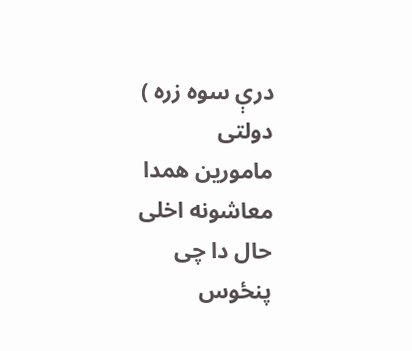درې سوه زره ) دولتی
مامورین همدا معاشونه اخلی حال دا چی
پنځوس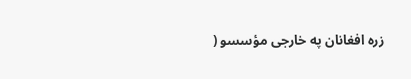زره افغانان په خارجی مؤسسو (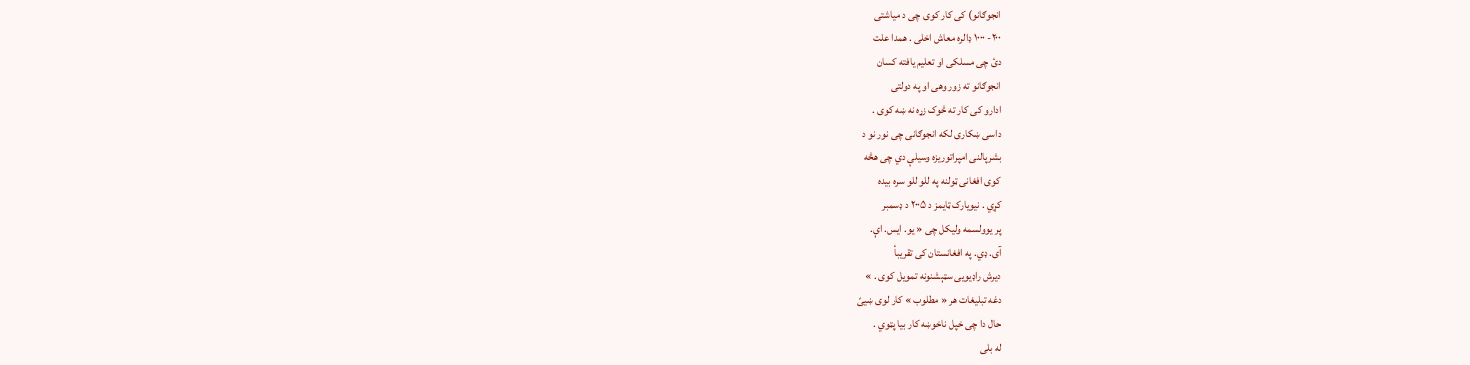انجوګانو) کی کار کوی چی د میاشتی
۲۰۰- ۱۰۰۰ ډالره معاش اخلی . همدا علت
دئ چی مسلکی او تعلیم یافته کسان
انجوګانو ته زور وهی او په دولتی
ادارو کی کار ته څوک زړه نه ښه کوی .
داسی ښکاری لکه انجوګانی چی نور نو د
بشرپالنی امپراتوریزه وسیلې دي چی هڅه
کوی افغانی ټولنه په للو للو سره بیده
کړي . نیویارک ټایمز د ۲۰۰۵ د ډسمبر
پر یوولسمه ولیکل چی « یو. ایس. اې.
آی. ډي. په افغانستان کی تقریبأ
دیرش راډیویی سټېشنونه تمویل کوی . »
دغه تبلیغات هر « مطلوب » کار لوی ښییً
حال دا چی خپل ناخوښه کار بیا پټوي .
له بلی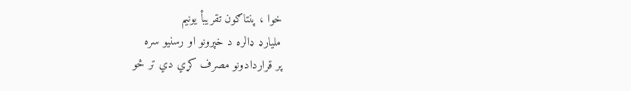خوا ، پنتاګون تقریبأ یونیم
ملیارډ ډالره د خپرونو او رسنیو سره
پر قراردادونو مصرف کړي دي تر څو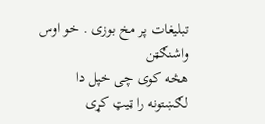تبلیغات پر مخ بوزی . خو اوس واشنګټن
هڅه کوی چی خپل دا لګښتونه را ټیټ کړی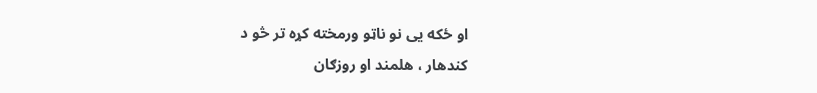او ځکه یی نو ناټو ورمخته کړه تر څو د
کندهار ، هلمند او روزګان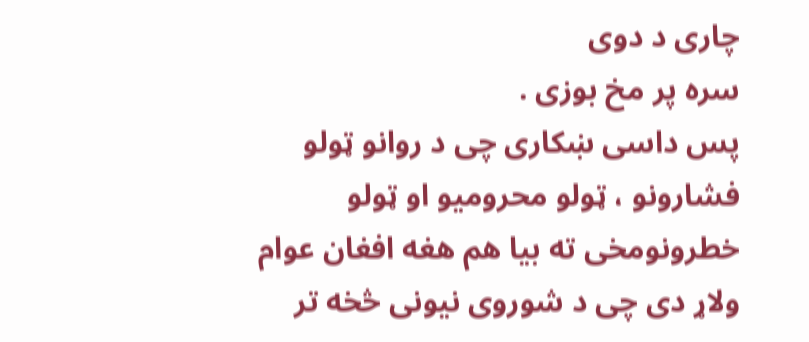چاری د دوی
سره پر مخ بوزی .
پس داسی ښکاری چی د روانو ټولو
فشارونو ، ټولو محرومیو او ټولو
خطرونومخی ته بیا هم هغه افغان عوام
ولاړ دی چی د شوروی نیونی څخه تر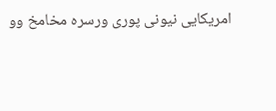امریکایی نیونی پوری ورسره مخامخ وو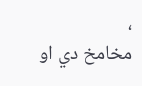،
مخامخ دي او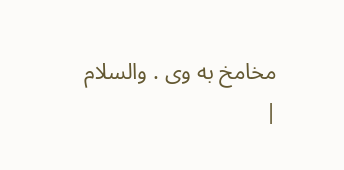مخامخ به وی . والسلام
|